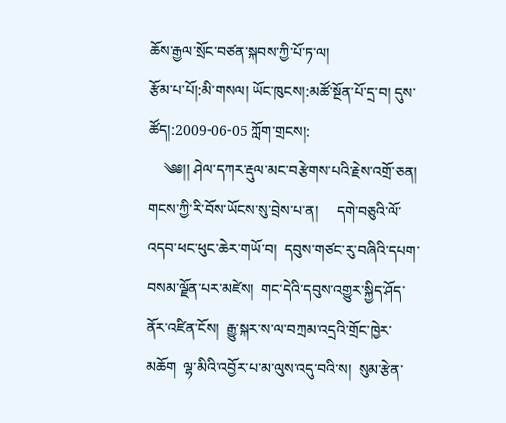ཆོས་རྒྱལ་སྲོང་བཙན་སྐབས་ཀྱི་པོ་ཏ་ལ།
རྩོམ་པ་པོ།:མི་གསལ། ཡོང་ཁུངས།:མཚོ་སྔོན་པོ་དྲ་བ། དུས་ཚོད།:2009-06-05 ཀློག་གྲངས།:
    ༄༅།། ཤེལ་དཀར་རྡུལ་མང་བརྩེགས་པའི་རྗེས་འགྲོ་ཅན།  གངས་ཀྱི་རི་བོས་ཡོངས་སུ་བྲེས་པ་ན།     དགེ་བཅུའི་ལོ་འདབ་ཕང་ཕུང་ཆེར་གཡོ་བ།  དབུས་གཙང་རུ་བཞིའི་དཔག་བསམ་ལྗོན་པར་མཛེས།  གང་དེའི་དབུས་འགྱུར་སྐྱིད་ཤོད་ནོར་འཛིན་ངོས།  རྒྱུ་སྐར་ས་ལ་བཀྲམ་འདྲའི་གྲོང་ཁྱེར་མཆོག  ལྷ་མིའི་འབྱོར་པ་མ་ལུས་འདུ་བའི་ས།  སུམ་རྩེན་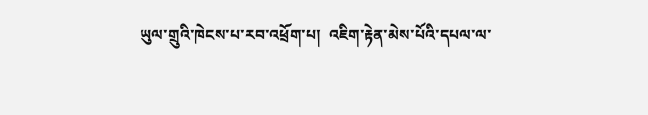ཡུལ་གྲུའི་ཁེངས་པ་རབ་འཕྲོག་པ།  འཇིག་རྟེན་མེས་པོའི་དཔལ་ལ་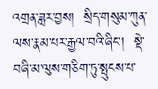འགྲན་ཟླར་བྱས།  སྲིད་གསུམ་ཀུན་ལས་རྣམ་པར་རྒྱལ་བའི་ཞིང་།  སྡེ་བཞི་མ་ལུས་གཅིག་ཏུ་སྤུངས་པ་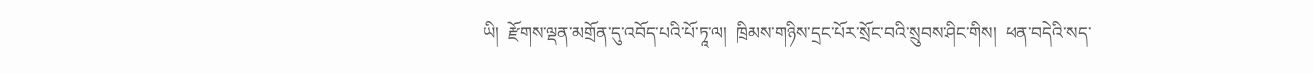ཡི།  རྫོགས་ལྡན་མགྲོན་དུ་འབོད་པའི་པོ་ཏཱ་ལ།  ཁྲིམས་གཉིས་དྲང་པོར་སྲོང་བའི་སྲུབས་ཤིང་གིས།  ཕན་བདེའི་སད་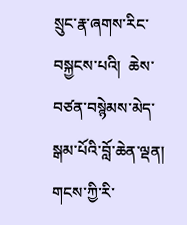སྲུང་རྣ་ཞགས་རིང་བསྐྱངས་པའི།  ཆེས་བཙན་བསྙེམས་མེད་སྒམ་པོའི་བློ་ཆེན་ལྡན།  གངས་ཀྱི་རི་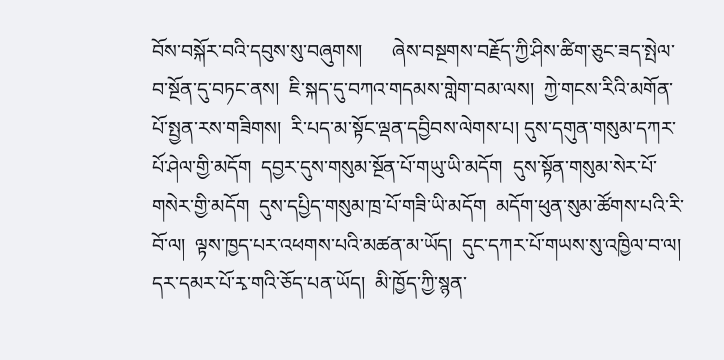བོས་བསྐོར་བའི་དབུས་སུ་བཞུགས།      ཞེས་བསྔགས་བརྗོད་ཀྱི་ཤིས་ཚིག་ཅུང་ཟད་སྤེལ་བ་སྔོན་དུ་བཏང་ནས།  ཇི་སྐད་དུ་བཀའ་གདམས་གླེག་བམ་ལས།  ཀྱེ་གངས་རིའི་མགོན་པོ་སྤྱན་རས་གཟིགས།  རི་པད་མ་སྟོང་ལྡན་དབྱིབས་ལེགས་པ། དུས་དགུན་གསུམ་དཀར་པོ་ཤེལ་གྱི་མདོག  དབྱར་དུས་གསུམ་སྔོན་པོ་གཡུ་ཡི་མདོག  དུས་སྟོན་གསུམ་སེར་པོ་གསེར་གྱི་མདོག  དུས་དཔྱིད་གསུམ་ཁྲ་པོ་གཟི་ཡི་མདོག  མདོག་ཕུན་སུམ་ཚོགས་པའི་རི་བོ་ལ།  ལྟས་ཁྱད་པར་འཕགས་པའི་མཚན་མ་ཡོད།  དུང་དཀར་པོ་གཡས་སུ་འཁྱིལ་བ་ལ།  དར་དམར་པོ་རྭ་གའི་ཅོད་པན་ཡོད།  མི་ཁྱོད་ཀྱི་སྙན་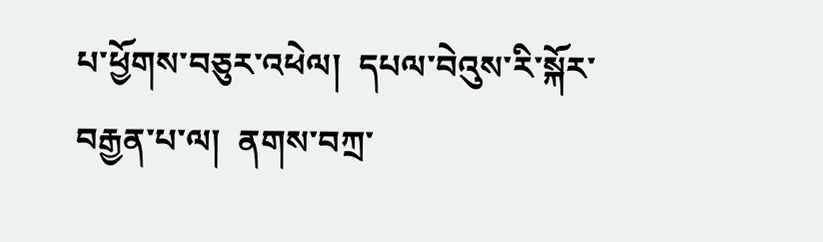པ་ཕྱོགས་བཅུར་འཕེལ།  དཔལ་བེའུས་རི་སྐོར་བརྒྱན་པ་ལ།  ནགས་བཀྲ་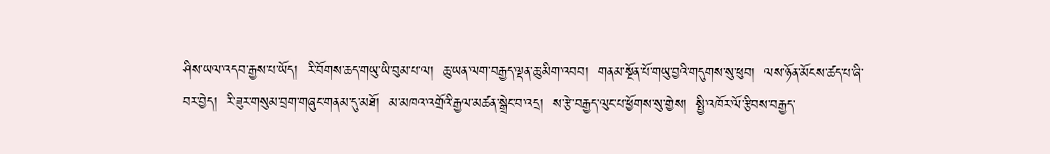ཤིས་ཡལ་འདབ་རྒྱས་པ་ཡོད།  རི་བོགས་ཆད་གཡུ་ཡི་བུམ་པ་ལ།  ཆུ་ཡན་ལག་བརྒྱད་ལྡན་ཆུ་མིག་འབབ།  གནམ་སྔོན་པོ་གཡུ་བྱའི་གདུགས་སུ་ཕུབ།  ལས་ཉོན་མོངས་ཚད་པ་ཞི་བར་བྱེད།  རི་ཟུར་གསུམ་བྲག་གཞུང་གནམ་དུ་མཐོ།  མ་མཁའ་འགྲོའི་རྒྱལ་མཚན་སྒྲེང་བ་འདྲ།  ས་རྩེ་བརྒྱད་ལུང་པ་ཕྱོགས་སུ་གྱེས།  སྤྱི་འཁོར་ལོ་རྩིབས་བརྒྱད་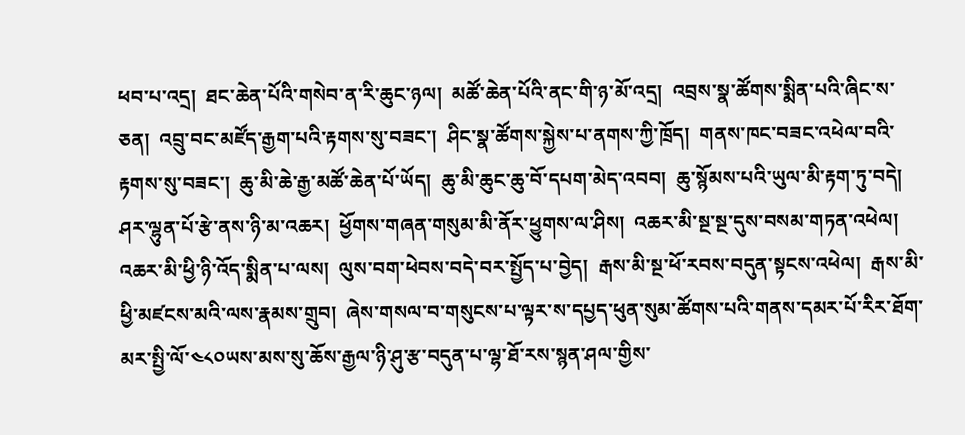ཕབ་པ་འདྲ།  ཐང་ཆེན་པོའི་གསེབ་ན་རི་ཆུང་ཉལ།  མཚོ་ཆེན་པོའི་ནང་གི་ཉ་མོ་འདྲ།  འབྲས་སྣ་ཚོགས་སྨིན་པའི་ཞིང་ས་ཅན།  འབྲུ་བང་མཛོད་རྒྱག་པའི་རྟགས་སུ་བཟང་།  ཤིང་སྣ་ཚོགས་སྐྱེས་པ་ནགས་ཀྱི་ཁྲོད།  གནས་ཁང་བཟང་འཕེལ་བའི་རྟགས་སུ་བཟང་།  ཆུ་མི་ཆེ་རྒྱ་མཚོ་ཆེན་པོ་ཡོད།  ཆུ་མི་ཆུང་ཆུ་བོ་དཔག་མེད་འབབ།  ཆུ་སྙོམས་པའི་ཡུལ་མི་རྟག་ཏུ་བདེ།  ཤར་ལྷུན་པོ་རྩེ་ནས་ཉི་མ་འཆར།  ཕྱོགས་གཞན་གསུམ་མི་ནོར་ཕྱུགས་ལ་ཤིས།  འཆར་མི་སྔ་སྔ་དུས་བསམ་གཏན་འཕེལ།  འཆར་མི་ཕྱི་ཉི་འོད་སྨིན་པ་ལས།  ལུས་བག་ཕེབས་བདེ་བར་སྤྱོད་པ་བྱེད།  རྒས་མི་སྔ་ཕོ་རབས་བདུན་སྟངས་འཕེལ།  རྒས་མི་ཕྱི་མཛངས་མའི་ལས་རྣམས་གྲུབ།  ཞེས་གསལ་བ་གསུངས་པ་ལྟར་ས་དཔྱད་ཕུན་སུམ་ཚོགས་པའི་གནས་དམར་པོ་རིར་ཐོག་མར་སྤྱི་ལོ་༤༨༠ཡས་མས་སུ་ཆོས་རྒྱལ་ཉི་ཤུ་རྩ་བདུན་པ་ལྷ་ཐོ་རས་སྙན་ཤལ་གྱིས་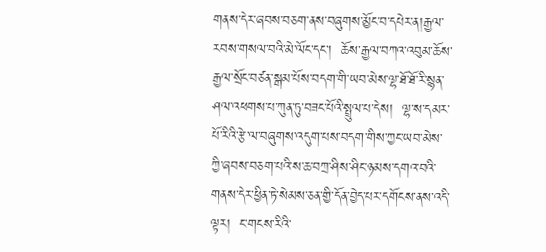གནས་དེར་ཞབས་བཅག་ནས་བཞུགས་མྱོང་བ་དཔེར་ན།རྒྱལ་རབས་གསལ་བའི་མེ་ལོང་དང་།  ཆོས་རྒྱལ་བཀའ་འབུམ་ཆོས་རྒྱལ་སྲོང་བཙན་སྒམ་པོས་བདག་གི་ཡབ་མེས་ལྷ་ཐོ་ཐོ་རི་སྙན་ཤལ་འཕགས་པ་ཀུན་ཏུ་བཟང་པོའི་སྤྲུལ་པ་དེས།  ལྷ་ས་དམར་པོ་རིའི་རྩེ་ལ་བཞུགས་འདུག་པས་བདག་གིས་ཀྱང་ཡབ་མེས་ཀྱི་ཞབས་བཅག་པའི་ས་ཆ་བཀྲ་ཤིས་ཤིང་ཉམས་དགའ་བའི་གནས་དེར་ཕྱིན་ཏེ་སེམས་ཅན་གྱི་དོན་བྱེད་པར་དགོངས་ནས་འདི་ལྟར།  ང་གངས་རིའི་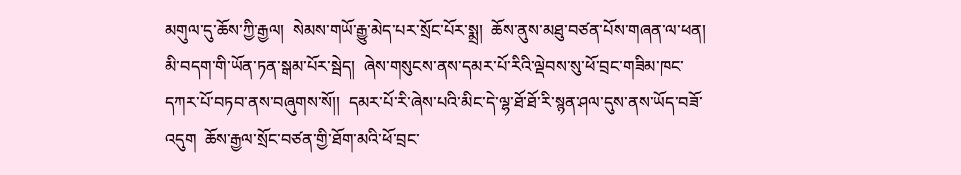མགུལ་དུ་ཆོས་ཀྱི་རྒྱལ།  སེམས་གཡོ་རྒྱུ་མེད་པར་སྲོང་པོར་སྨྲ།  ཆོས་ནུས་མཐུ་བཙན་པོས་གཞན་ལ་ཕན།  མི་བདག་གི་ཡོན་ཏན་སྒམ་པོར་སྦེད།  ཞེས་གསུངས་ནས་དམར་པོ་རིའི་ལྡེབས་སུ་ཕོ་བྲང་གཟིམ་ཁང་དཀར་པོ་བཏབ་ནས་བཞུགས་སོ།།  དམར་པོ་རི་ཞེས་པའི་མིང་དེ་ལྷ་ཐོ་ཐོ་རི་སྙན་ཤལ་དུས་ནས་ཡོད་བཟོ་འདུག  ཆོས་རྒྱལ་སྲོང་བཙན་གྱི་ཐོག་མའི་ཕོ་བྲང་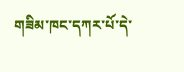གཟིམ་ཁང་དཀར་པོ་དེ་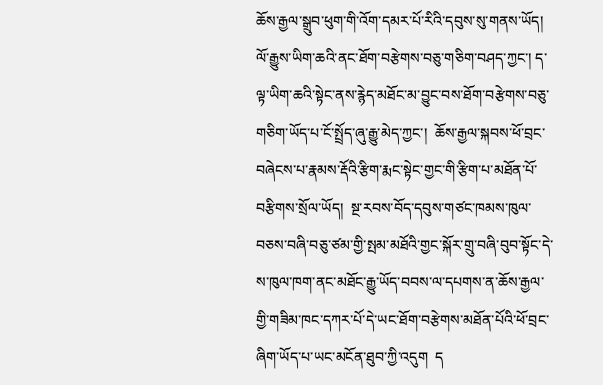ཆོས་རྒྱལ་སྒྲུབ་ཕུག་གི་འོག་དམར་པོ་རིའི་དབུས་སུ་གནས་ཡོད།  ལོ་རྒྱུས་ཡིག་ཆའི་ནང་ཐོག་བརྩེགས་བཅུ་གཅིག་བཤད་ཀྱང་། ད་ལྟ་ཡིག་ཆའི་སྟེང་ནས་རྙེད་མཐོང་མ་བྱུང་བས་ཐོག་བརྩེགས་བཅུ་གཅིག་ཡོད་པ་ངོ་སྤྲོད་ཞུ་རྒྱུ་མེད་ཀྱང་།  ཆོས་རྒྱལ་སྐབས་ཕོ་བྲང་བཞེངས་པ་རྣམས་རྡོའི་རྩིག་རྨང་སྟེང་གྱང་གི་རྩིག་པ་མཐོན་པོ་བརྩིགས་སྲོལ་ཡོད།  སྔ་རབས་བོད་དབུས་གཙང་ཁམས་ཁུལ་བཅས་བཞི་བཅུ་ཙམ་གྱི་སྤམ་མཐོའི་གྱང་སྐོར་གྲུ་བཞི་བུབ་སྟོང་དེ་ས་ཁུལ་ཁག་ནང་མཐོང་རྒྱུ་ཡོད་བབས་ལ་དཔགས་ན་ཆོས་རྒྱལ་གྱི་གཟིམ་ཁང་དཀར་པོ་དེ་ཡང་ཐོག་བརྩེགས་མཐོན་པོའི་ཕོ་བྲང་ཞིག་ཡོད་པ་ཡང་མངོན་ཐུབ་ཀྱི་འདུག  ད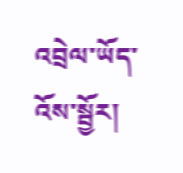འབྲེལ་ཡོད་འོས་སྦྱོར།